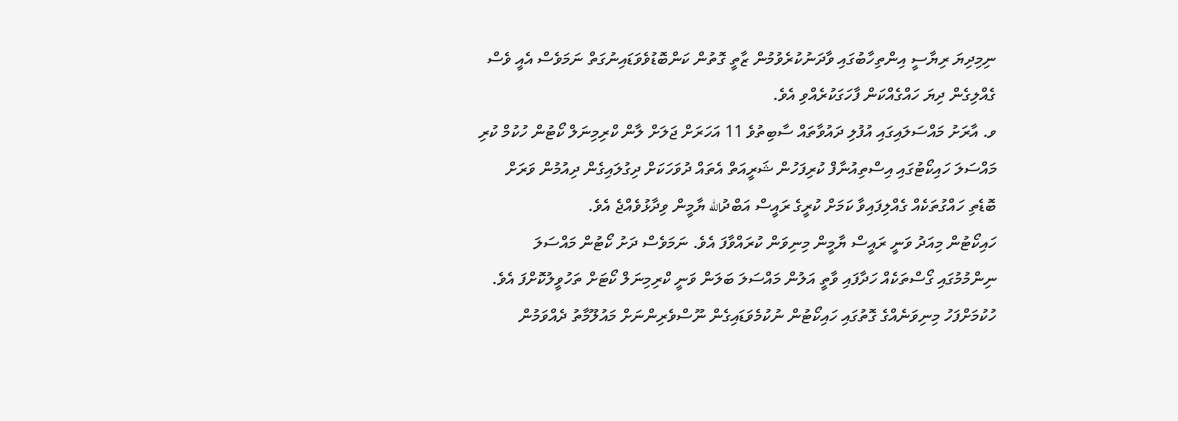ނިމިދިޔަ ރިޔާސީ އިންތިހާބުގައި ވާދަނުކުރެވުމުން ޒާތީ ގޮތުން ކަންބޮޑުވެވަޑައިނުގަތް ނަމަވެސް އެއީ ވެސް ގެއްލިގެން ދިޔަ ހައްގެއްކަން ފާހަގަކުރެއްވި އެވެ.
ވ. އާރަށު މައްސަލައިގައި އުފުލި ދައުވާތައް ސާބިތުވެ 11 އަހަރަށް ޖަލަށް ލާން ކްރިމިނަލް ކޯޓުން ހުކުމް ކުރި މައްސަލަ ހައިކޯޓުގައި އިސްތިއުނާފް ކުރިފަހުން ޝަރީއަތް އެތައް ދުވަހަކަށް ދިގުލައިގެން ދިއުމުން ވަރަށް ބޮޑެތި ހައްގުތަކެއް ގެއްލިފައިވާ ކަމަށް ކުރީގެ ރައީސް އަބްދުالله ޔާމީން ވިދާޅުވެއްޖެ އެވެ.
ހައިކޯޓުން މިއަދު ވަނީ ރައީސް ޔާމީން މިނިވަން ކުރައްވާފަ އެވެ. ނަމަވެސް ދަށު ކޯޓުން މައްސަލަ ނިންމުމުގައި ގޯސްތަކެއް ހަދާފައި ވާތީ އަލުން މައްސަލަ ބަލަން ވަނީ ކްރިމިނަލް ކޯޓަށް ތަހުވީލުކޮށްފަ އެވެ.
ހުކުމަށްފަހު މިނިވަނެއްގެ ގޮތުގައި ހައިކޯޓުން ނުކުމެވަޑައިގެން ނޫސްވެރިންނަށް މައުލޫމާތު ދެއްވަމުން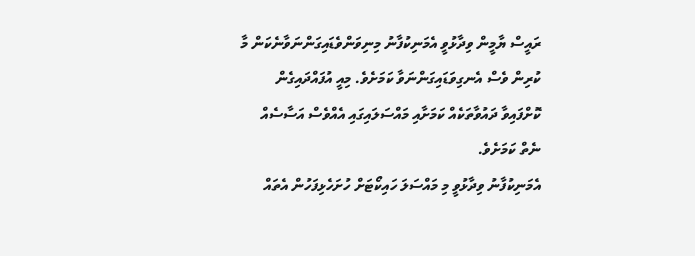ރައީސް ޔާމީން ވިދާޅުވީ އެމަނިކުފާނު މިނިވަންވެޑައިގަންނަވާނެކަން މާ ކުރިން ވެސް އެނގިވަޑައިގަންނަވާ ކަމަށެވެ. މިއީ އުފައްދައިގެން ކޮށްފައިވާ ދައުވާތަކެއް ކަމަށާއި މައްސަލައިގައި އެއްވެސް އަސާސެއް ނެތް ކަމަށެވެ.
އެމަނިކުފާނު ވިދާޅުވީ މި މައްސަލަ ހައިކޯޓަށް ހުށަހެޅިފަހުން އެތައް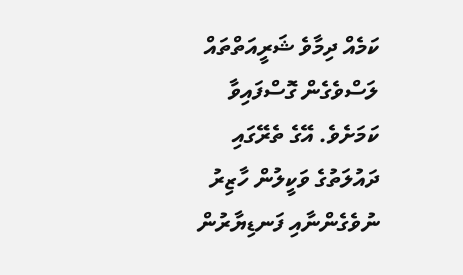ކަމެއް ދިމާވެ ޝަރީއަތްތައް ލަސްވެގެން ގޮސްފައިވާ ކަމަށެވެ. އޭގެ ތެރޭގައި ދައުލަތުގެ ވަކީލުން ހާޒިރު ނުވެގެންނާއި ފަނޑިޔާރުން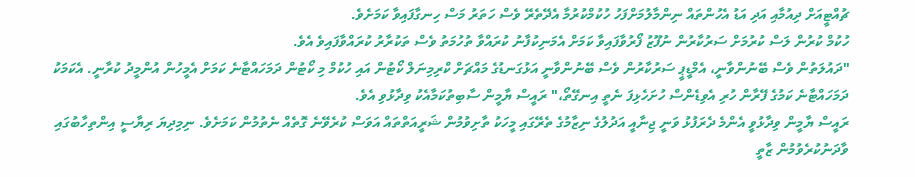ޗުއްޓީއަށް ދިއުމާއި އަދި އަޑު އެހުންތައް ނިންމާލުމަށްފަހު ހުކުމްކުރުމާ އެދޭތެރޭ ވެސް ހަތަރު މަސް ހިނގާފައިވާ ކަމަށެވެ.
ހުކުމް ކުރުން ލަސް ކުރުމަށް ސަރުކާރުން ނުފޫޒު ފޯރުވާފައިވާ ކަމަށް އެމަނިކުފާނު ކުރައްވާ ތުހުމަތު ވެސް ތަކުރާރު ކުރައްވާފައިވެ އެވެ.
"ދައުލަތުން ވެސް ބޭނުންވާނީ، އެމްޑީޕީ ސަރުކާރުން ވެސް ބޭނުންވާނީ އަޅުގަނޑުގެ މައްޗަށް ކްރިމިނަލް ކޯޓުން އައި ހުކުމް މި ކޯޓުން ދަމަހައްޓާނެ ކަމަށް އެމީހުން އުންމީދު ކުރާނީ. އެކަމަކު ދަމަހައްޓާނެ ކަމުގެ ފޭރާން ހުރި އެވިޑެންސް ހުށަހެޅިފަ ނެތީ އިނގޭތޯ،" ރައީސް ޔާމީން ސާބިތުކަމާއެކު ވިދާޅުވި އެވެ.
ރައީސް ޔާމީން ވިދާޅުވީ އެންމެ ދެރަފުޅު ވަނީ ޖިނާއީ އަދުލުގެ ނިޒާމުގެ ތެރޭގައި މީހަކު ތާށިވުމުން ޝަރީއަތްތައް އަވަސް ކުރެވޭނެ ގޮތެއް ނެތުމުން ކަމަށެވެ. ނިމިދިޔަ ރިޔާސީ އިންތިހާބުގައި ވާދަނުކުރެވުމުން ޒާތީ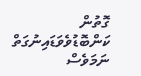ގޮތުން ކަންބޮޑުވެވަޑައިނުގަތް ނަމަވެސް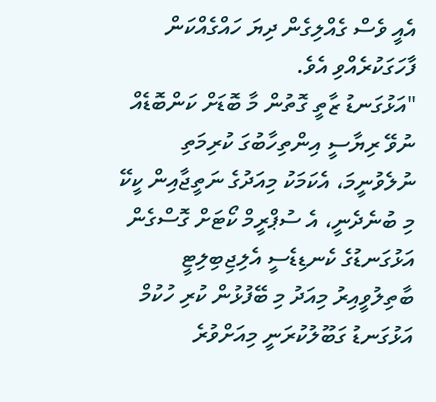އެއީ ވެސް ގެއްލިގެން ދިޔަ ހައްގެއްކަން ފާހަގަކުރެއްވި އެވެ.
"އަޅުގަނޑު ޒާތީ ގޮތުން މާ ބޮޑަށް ކަންބޮޑެއް ނުވޭ ރިޔާސީ އިންތިހާބުގަ ކުރިމަތި ނުލެވުނީމަ، އެކަމަކު މިއަދުގެ ނަތީޖާއިން ކީކޭ މި ބުނެދެނީ، އެ ސުޕްރީމް ކޯޓަށް ގޮސްގެން އަޅުގަނޑުގެ ކެނޑިޑެސީ އެލިޖިބިލިޓީ ބާތިލުވީއިރު މިއަދު މި ބޭފުޅުން ކުރި ހުކުމް އަޅުގަނޑު ގަބޫލުކުރަނީ މިއަށްވުރެ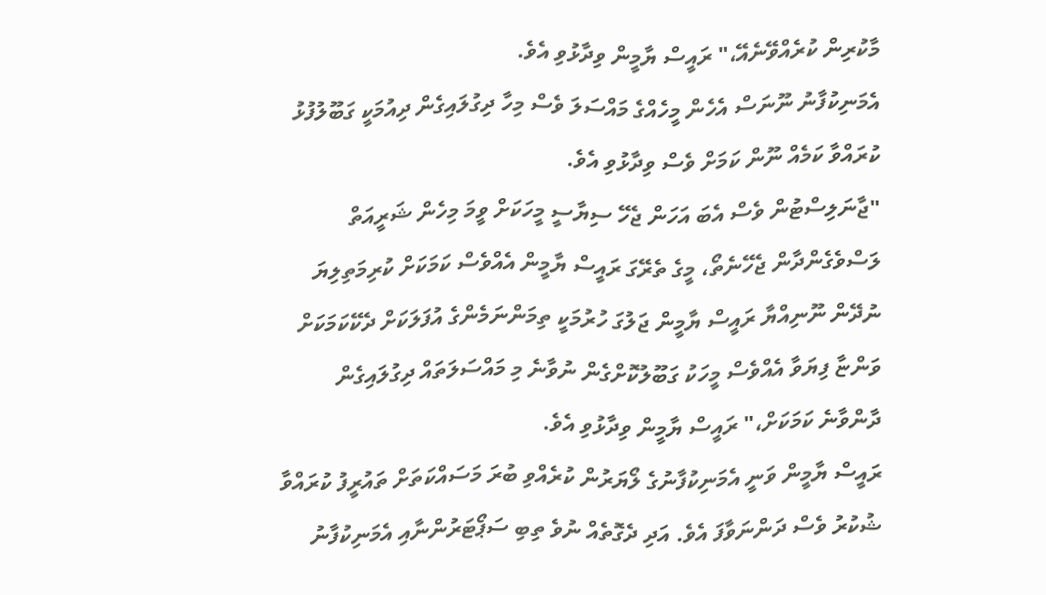މާކުރިން ކުރެއްވޭނެއޭ،" ރައީސް ޔާމީން ވިދާޅުވި އެވެ.
އެމަނިކުފާނު ނޫނަސް އެހެން މީހެއްގެ މައްސަލަ ވެސް މިހާ ދިގުލައިގެން ދިއުމަކީ ގަބޫލުފުޅު ކުރައްވާ ކަމެއް ނޫން ކަމަށް ވެސް ވިދާޅުވި އެވެ.
"ޖާނަލިސްޓުން ވެސް އެބަ އަހަން ޖެހޭ ސިޔާސީ މީހަކަށް ވީމަ މިހެން ޝަރީއަތް ލަސްވެގެންދާން ޖެހޭނެތޯ، މީގެ ތެރޭގަ ރައީސް ޔާމީން އެއްވެސް ކަމަކަށް ކުރިމަތިލިޔަ ނުދޭން ނޫނިއްޔާ ރައީސް ޔާމީން ޖަލުގަ ހުރުމަކީ ތިމަންނަމެންގެ އުފަލަކަށް ދެކޭކަމަކަށް ވަންޏާ ފިޔަވާ އެއްވެސް މީހަކު ގަބޫލުކޮށްގެން ނުވާނެ މި މައްސަލަތައް ދިގުލައިގެން ދާންވާނެ ކަމަކަށް،" ރައީސް ޔާމީން ވިދާޅުވި އެވެ.
ރައީސް ޔާމީން ވަނީ އެމަނިކުފާނުގެ ލޯޔަރުން ކުރެއްވި ބުރަ މަސައްކަތަށް ތައުރީފު ކުރައްވާ ޝުކުރު ވެސް ދަންނަވާފަ އެވެ. އަދި ދެގޮތެއް ނުވެ ތިބި ސަޕޯޓަރުންނާއި އެމަނިކުފާނު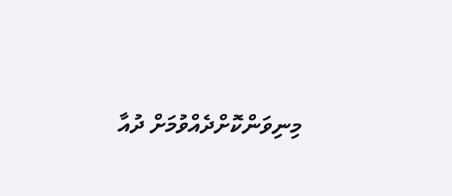މިނިވަންކޮށްދެއްވުމަށް ދުއާ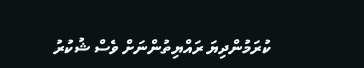ކުރަމުންދިޔަ ރައްޔިތުންނަށް ވެސް ޝުކުރު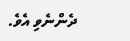ދެންނެވި އެވެ.